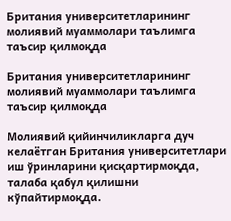Британия университетларининг молиявий муаммолари таълимга таъсир қилмоқда

Британия университетларининг молиявий муаммолари таълимга таъсир қилмоқда

Молиявий қийинчиликларга дуч келаётган Британия университетлари иш ўринларини қисқартирмоқда, талаба қабул қилишни кўпайтирмоқда.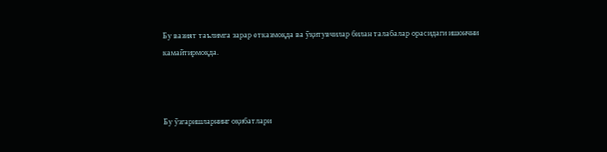Бу вазият таълимга зарар етказмоқда ва ўқитувчилар билан талабалар орасидаги ишончни камайтирмоқда.



Бу ўзгаришларнинг оқибатлари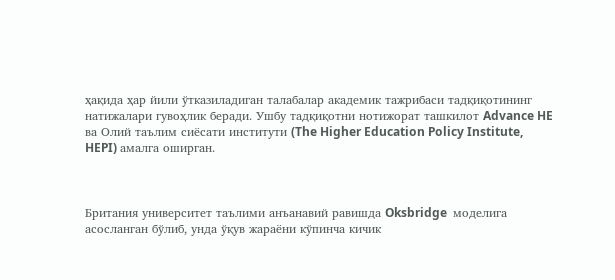ҳақида ҳар йили ўтказиладиган талабалар академик тажрибаси тадқиқотининг натижалари гувоҳлик беради. Ушбу тадқиқотни нотижорат ташкилот Advance HE ва Олий таълим сиёсати институти (The Higher Education Policy Institute, HEPI) амалга оширган.



Британия университет таълими анъанавий равишда Oksbridge  моделига асосланган бўлиб, унда ўқув жараёни кўпинча кичик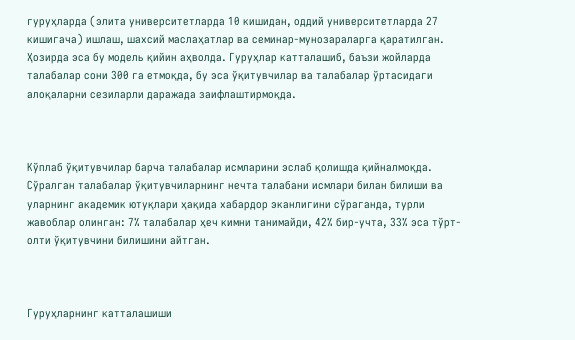гуруҳларда (элита университетларда 10 кишидан, оддий университетларда 27 кишигача) ишлаш, шахсий маслаҳатлар ва семинар-мунозараларга қаратилган. Ҳозирда эса бу модель қийин аҳволда. Гуруҳлар катталашиб, баъзи жойларда талабалар сони 300 га етмоқда, бу эса ўқитувчилар ва талабалар ўртасидаги алоқаларни сезиларли даражада заифлаштирмоқда.



Кўплаб ўқитувчилар барча талабалар исмларини эслаб қолишда қийналмоқда. Сўралган талабалар ўқитувчиларнинг нечта талабани исмлари билан билиши ва уларнинг академик ютуқлари ҳақида хабардор эканлигини сўраганда, турли жавоблар олинган: 7% талабалар ҳеч кимни танимайди, 42% бир-учта, 33% эса тўрт-олти ўқитувчини билишини айтган.



Гуруҳларнинг катталашиши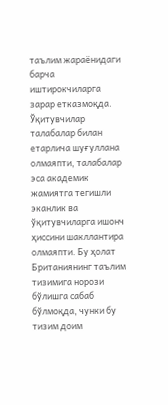таълим жараёнидаги барча иштирокчиларга зарар етказмоқда. Ўқитувчилар талабалар билан етарлича шуғуллана олмаяпти, талабалар эса академик жамиятга тегишли эканлик ва ўқитувчиларга ишонч ҳиссини шакллантира олмаяпти. Бу ҳолат Британиянинг таълим тизимига норози бўлишга сабаб бўлмоқда, чунки бу тизим доим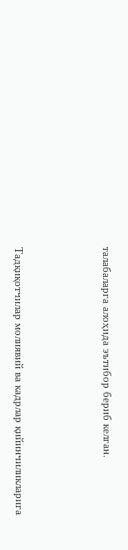талабаларга алоҳида эътибор бериб келган.



Тадқиқотчилар молиявий ва кадрлар қийинчиликларига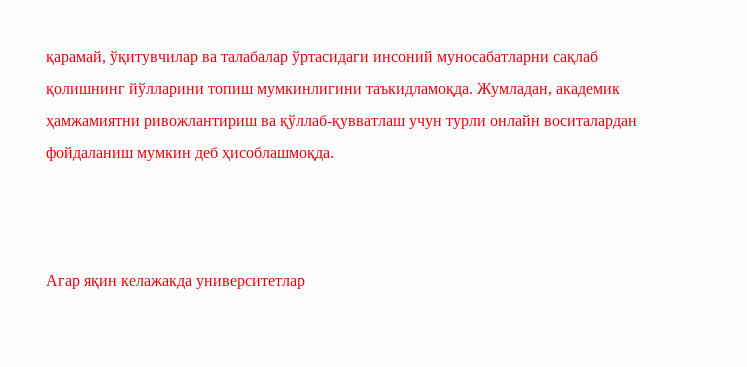қарамай, ўқитувчилар ва талабалар ўртасидаги инсоний муносабатларни сақлаб қолишнинг йўлларини топиш мумкинлигини таъкидламоқда. Жумладан, академик ҳамжамиятни ривожлантириш ва қўллаб-қувватлаш учун турли онлайн воситалардан фойдаланиш мумкин деб ҳисоблашмоқда.



Агар яқин келажакда университетлар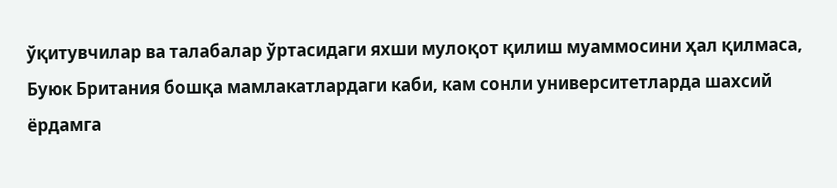ўқитувчилар ва талабалар ўртасидаги яхши мулоқот қилиш муаммосини ҳал қилмаса, Буюк Британия бошқа мамлакатлардаги каби, кам сонли университетларда шахсий ёрдамга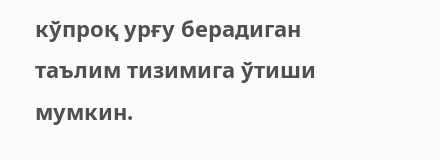кўпроқ урғу берадиган таълим тизимига ўтиши мумкин.